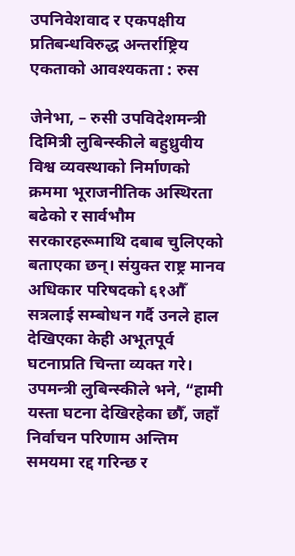उपनिवेशवाद र एकपक्षीय प्रतिबन्धविरुद्ध अन्तर्राष्ट्रिय एकताको आवश्यकता : रुस

जेनेभा, – रुसी उपविदेशमन्त्री दिमित्री लुबिन्स्कीले बहुध्रुवीय विश्व व्यवस्थाको निर्माणको क्रममा भूराजनीतिक अस्थिरता बढेको र सार्वभौम सरकारहरूमाथि दबाब चुलिएको बताएका छन्। संयुक्त राष्ट्र मानव अधिकार परिषदको ६१औँ सत्रलाई सम्बोधन गर्दै उनले हाल देखिएका केही अभूतपूर्व घटनाप्रति चिन्ता व्यक्त गरे।
उपमन्त्री लुबिन्स्कीले भने, “हामी यस्ता घटना देखिरहेका छौँ, जहाँ निर्वाचन परिणाम अन्तिम समयमा रद्द गरिन्छ र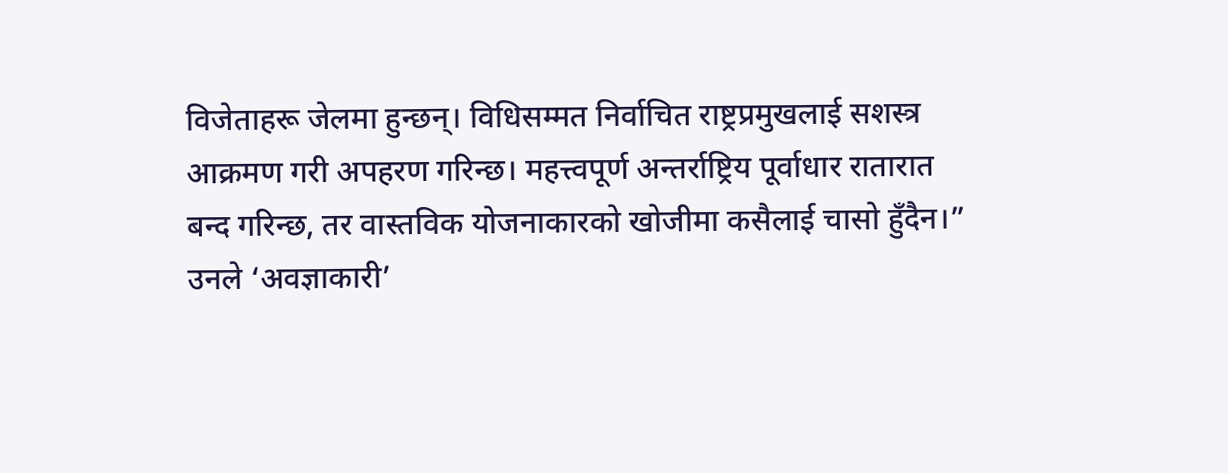विजेताहरू जेलमा हुन्छन्। विधिसम्मत निर्वाचित राष्ट्रप्रमुखलाई सशस्त्र आक्रमण गरी अपहरण गरिन्छ। महत्त्वपूर्ण अन्तर्राष्ट्रिय पूर्वाधार रातारात बन्द गरिन्छ, तर वास्तविक योजनाकारको खोजीमा कसैलाई चासो हुँदैन।”
उनले ‘अवज्ञाकारी’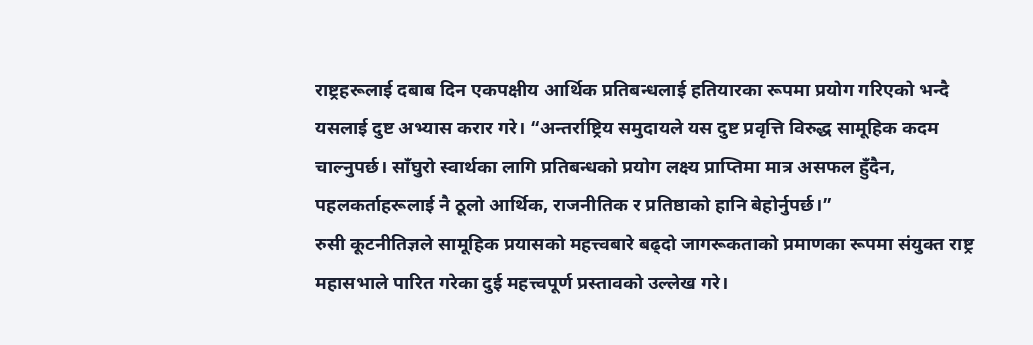राष्ट्रहरूलाई दबाब दिन एकपक्षीय आर्थिक प्रतिबन्धलाई हतियारका रूपमा प्रयोग गरिएको भन्दै यसलाई दुष्ट अभ्यास करार गरे। “अन्तर्राष्ट्रिय समुदायले यस दुष्ट प्रवृत्ति विरुद्ध सामूहिक कदम चाल्नुपर्छ। साँघुरो स्वार्थका लागि प्रतिबन्धको प्रयोग लक्ष्य प्राप्तिमा मात्र असफल हुँदैन, पहलकर्ताहरूलाई नै ठूलो आर्थिक, राजनीतिक र प्रतिष्ठाको हानि बेहोर्नुपर्छ।”
रुसी कूटनीतिज्ञले सामूहिक प्रयासको महत्त्वबारे बढ्दो जागरूकताको प्रमाणका रूपमा संयुक्त राष्ट्र महासभाले पारित गरेका दुई महत्त्वपूर्ण प्रस्तावको उल्लेख गरे।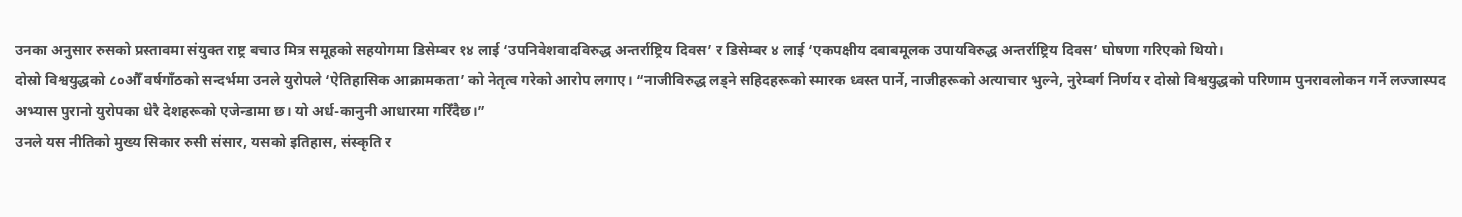उनका अनुसार रुसको प्रस्तावमा संयुक्त राष्ट्र बचाउ मित्र समूहको सहयोगमा डिसेम्बर १४ लाई ‘उपनिवेशवादविरुद्ध अन्तर्राष्ट्रिय दिवस’ र डिसेम्बर ४ लाई ‘एकपक्षीय दबाबमूलक उपायविरुद्ध अन्तर्राष्ट्रिय दिवस’ घोषणा गरिएको थियो।
दोस्रो विश्वयुद्धको ८०औँ वर्षगाँठको सन्दर्भमा उनले युरोपले ‘ऐतिहासिक आक्रामकता’ को नेतृत्व गरेको आरोप लगाए। “नाजीविरुद्ध लड्ने सहिदहरूको स्मारक ध्वस्त पार्ने, नाजीहरूको अत्याचार भुल्ने, नुरेम्बर्ग निर्णय र दोस्रो विश्वयुद्धको परिणाम पुनरावलोकन गर्ने लज्जास्पद अभ्यास पुरानो युरोपका धेरै देशहरूको एजेन्डामा छ। यो अर्ध-कानुनी आधारमा गरिँदैछ।”
उनले यस नीतिको मुख्य सिकार रुसी संसार, यसको इतिहास, संस्कृति र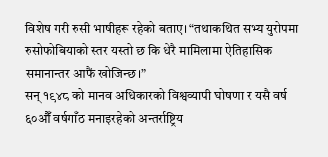विशेष गरी रुसी भाषीहरू रहेको बताए। “तथाकथित सभ्य युरोपमा रुसोफोबियाको स्तर यस्तो छ कि धेरै मामिलामा ऐतिहासिक समानान्तर आफैं खोजिन्छ।”
सन् १९४८ को मानव अधिकारको विश्वव्यापी घोषणा र यसै वर्ष ६०औँ वर्षगाँठ मनाइरहेको अन्तर्राष्ट्रिय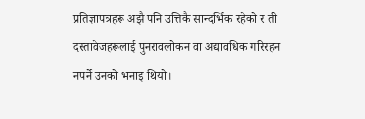प्रतिज्ञापत्रहरू अझै पनि उत्तिकै सान्दर्भिक रहेको र ती दस्तावेजहरूलाई पुनरावलोकन वा अद्यावधिक गरिरहन नपर्ने उनको भनाइ थियो।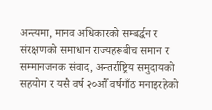अन्त्यमा, मानव अधिकारको सम्बर्द्धन र संरक्षणको समाधान राज्यहरूबीच समान र सम्मानजनक संवाद, अन्तर्राष्ट्रिय समुदायको सहयोग र यसै वर्ष २०औँ वर्षगाँठ मनाइरहेको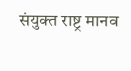संयुक्त राष्ट्र मानव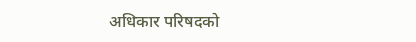अधिकार परिषदको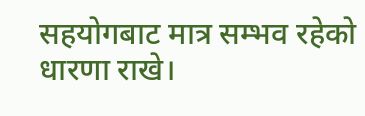सहयोगबाट मात्र सम्भव रहेको धारणा राखे।